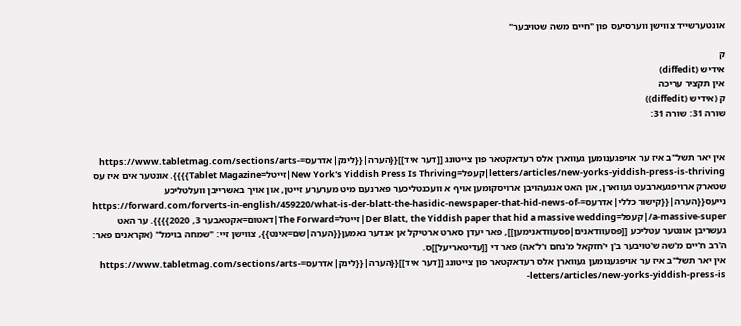אונטערשייד צווישן ווערסיעס פון "חיים משה שטויבער"

ק
אידיש (diffedit)
אין תקציר עריכה
ק (אידיש (diffedit))
שורה 31: שורה 31:


אין יאר תשל"ב איז ער אויפגענומען געווארן אלס רעדאקטאר פון צייטונג [[דער איד]]{{הערה|{{לינק|אדרעס=https://www.tabletmag.com/sections/arts-letters/articles/new-yorks-yiddish-press-is-thriving|קעפל=New York's Yiddish Press Is Thriving|זייטל=Tablet Magazine}}}}. אונטער אים איז עס שטארק ארויפגעארבעט געווארן, און האט אנגעהויבן ארויסקומען אויף א וועכנטליכער פארנעם מיט מערערע זייטן, און אויך באשרייבן וועלטליכע נייעס{{הערה|{{קישור כללי|אדרעס=https://forward.com/forverts-in-english/459220/what-is-der-blatt-the-hasidic-newspaper-that-hid-news-of-a-massive-super/|קעפל=Der Blatt, the Yiddish paper that hid a massive wedding|זייטל=The Forward|דאטום=אקטאבער 3, 2020}}}}. ער האט געשריבן אונטער עטליכע [[פסעוודאנים|פסעוודאנימען]], פאר יעדן סארט ארטיקל אן אנדער נאמען{{הערה|שם=אינט}}, צווישן זיי: "שמחה בוימל" (אקראנים פאר: ה'רב ח'יים מ'שה ש'טויבער ב'ן י'חזקאל מ'נחם ו'ל'אה) פאר די [[עדיטאריעל]]ס.
אין יאר תשל"ב איז ער אויפגענומען געווארן אלס רעדאקטאר פון צייטונג [[דער איד]]{{הערה|{{לינק|אדרעס=https://www.tabletmag.com/sections/arts-letters/articles/new-yorks-yiddish-press-is-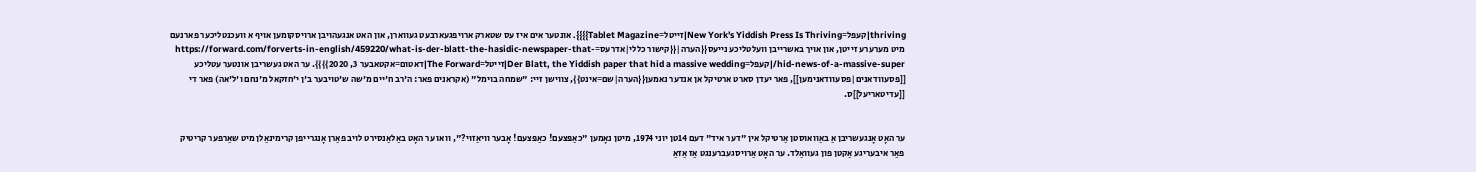thriving|קעפל=New York's Yiddish Press Is Thriving|זייטל=Tablet Magazine}}}}. אונטער אים איז עס שטארק ארויפגעארבעט געווארן, און האט אנגעהויבן ארויסקומען אויף א וועכנטליכער פארנעם מיט מערערע זייטן, און אויך באשרייבן וועלטליכע נייעס{{הערה|{{קישור כללי|אדרעס=https://forward.com/forverts-in-english/459220/what-is-der-blatt-the-hasidic-newspaper-that-hid-news-of-a-massive-super/|קעפל=Der Blatt, the Yiddish paper that hid a massive wedding|זייטל=The Forward|דאטום=אקטאבער 3, 2020}}}}. ער האט געשריבן אונטער עטליכע [[פסעוודאנים|פסעוודאנימען]], פאר יעדן סארט ארטיקל אן אנדער נאמען{{הערה|שם=אינט}}, צווישן זיי: "שמחה בוימל" (אקראנים פאר: ה'רב ח'יים מ'שה ש'טויבער ב'ן י'חזקאל מ'נחם ו'ל'אה) פאר די [[עדיטאריעל]]ס.


ער האָט אָנגעשריבן אַ באַוואוסטן אַרטיקל אין "דער איד" דעם 14טן יוני 1974, מיטן נאָמען "כאַפּצעם! כאַפּצעם! אָבער וויאַזוי?", וואו ער האָט באַלאַנסירט לויב פאַרן אָנגרייפן קרימינאַלן מיט שאַרפער קריטיק פאַר איבעריגע אַקטן פון געוואַלד. ער האָט אַרויסגעברענגט אַז אַזאַ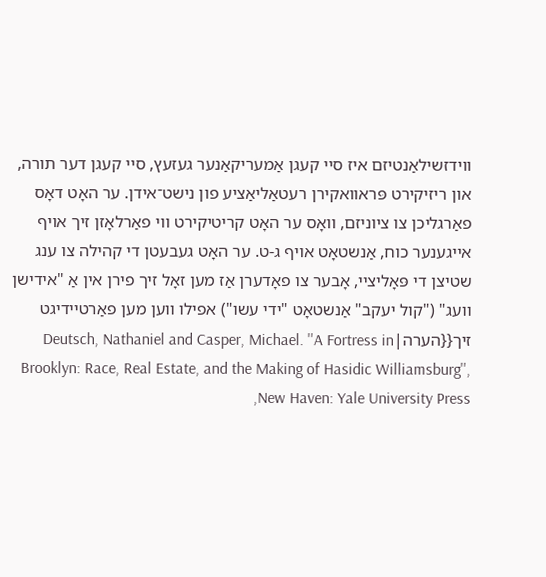ווידזשילאַנטיזם איז סיי קעגן אַמעריקאַנער געזעץ, סיי קעגן דער תורה, און ריזיקירט פּראוואקירן רעטאַליאַציע פון נישט־אידן. ער האָט דאָס פאַרגליכן צו ציוניזם, וואָס ער האָט קריטיקירט ווי פאַרלאָזן זיך אויף אייגענער כוח, אַנשטאָט אויף ג-ט. ער האָט געבעטן די קהילה צו ענג שטיצן די פּאָליציי, אָבער צו פאָדערן אַז מען זאָל זיך פירן אין אַ "אידישן וועג" ("קול יעקב" אַנשטאָט "ידי עשו") אפילו ווען מען פאַרטיידיגט זיך{{הערה|Deutsch, Nathaniel and Casper, Michael. ''A Fortress in Brooklyn: Race, Real Estate, and the Making of Hasidic Williamsburg'', New Haven: Yale University Press,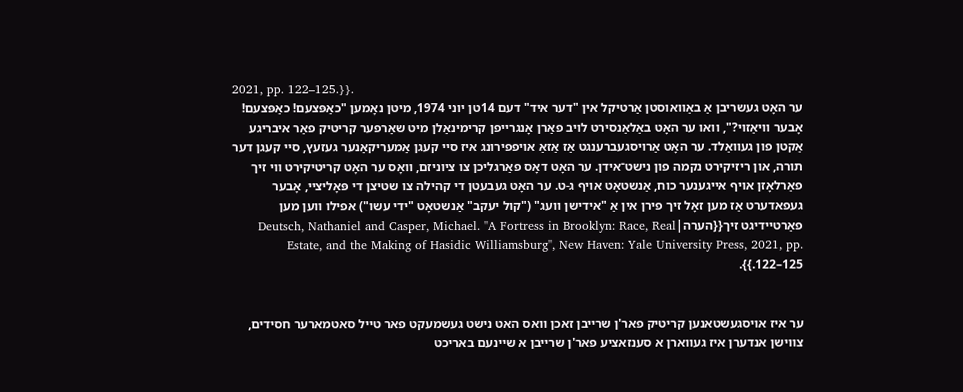2021, pp. 122–125.}}.
ער האָט געשריבן אַ באַוואוסטן אַרטיקל אין "דער איד" דעם 14טן יוני 1974, מיטן נאָמען "כאַפּצעם! כאַפּצעם! אָבער וויאַזוי?", וואו ער האָט באַלאַנסירט לויב פאַרן אָנגרייפן קרימינאַלן מיט שאַרפער קריטיק פאַר איבריגע אַקטן פון געוואַלד. ער האָט אַרויסגעברענגט אַז אַזאַ אויפפירונג איז סיי קעגן אַמעריקאַנער געזעץ, סיי קעגן דער תורה, און ריזיקירט נקמה פון נישט־אידן. ער האָט דאָס פאַרגליכן צו ציוניזם, וואָס ער האָט קריטיקירט ווי זיך פאַרלאָזן אויף אייגענער כוח, אַנשטאָט אויף ג-ט. ער האָט געבעטן די קהילה צו שטיצן די פּאָליציי, אָבער געפאדערט אַז מען זאָל זיך פירן אין אַ "אידישן וועג" ("קול יעקב" אַנשטאָט "ידי עשו") אפילו ווען מען פאַרטיידיגט זיך{{הערה|Deutsch, Nathaniel and Casper, Michael. ''A Fortress in Brooklyn: Race, Real Estate, and the Making of Hasidic Williamsburg'', New Haven: Yale University Press, 2021, pp. 122–125.}}.


ער איז אויסגעשטאנען קריטיק פאר'ן שרייבן זאכן וואס האט נישט געשמעקט פאר טייל סאטמארער חסידים, צווישן אנדערן איז געווארן א סענזאציע פאר'ן שרייבן א שיינעם באריכט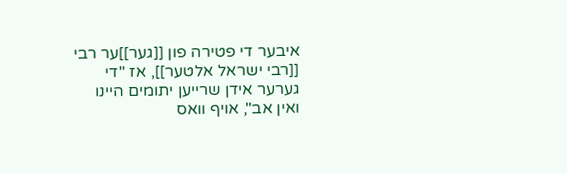איבער די פטירה פון [[גער]]ער רבי [[רבי ישראל אלטער]], אז "די גערער אידן שרייען יתומים היינו ואין אב", אויף וואס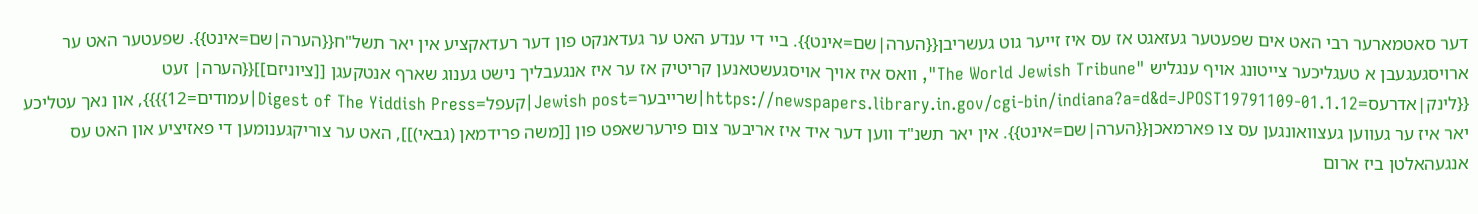דער סאטמארער רבי האט אים שפעטער געזאגט אז עס איז זייער גוט געשריבן{{הערה|שם=אינט}}. ביי די ענדע האט ער געדאנקט פון דער רעדאקציע אין יאר תשל"ח{{הערה|שם=אינט}}. שפעטער האט ער ארויסגעגעבן א טעגליכער צייטונג אויף ענגליש "The World Jewish Tribune", וואס איז אויך אויסגעשטאנען קריטיק אז ער איז אנגעבליך נישט גענוג שארף אנטקעגן [[ציוניזם]]{{הערה| זעט {{לינק|אדרעס=https://newspapers.library.in.gov/cgi-bin/indiana?a=d&d=JPOST19791109-01.1.12|שרייבער=Jewish post|קעפל=Digest of The Yiddish Press|עמודים=12}}}}, און נאך עטליכע יאר איז ער געווען געצוואונגען עס צו פארמאכן{{הערה|שם=אינט}}. אין יאר תשנ"ד ווען דער איד איז אריבער צום פירערשאפט פון [[משה פרידמאן (גבאי)]], האט ער צוריקגענומען די פאזיציע און האט עס אנגעהאלטן ביז ארום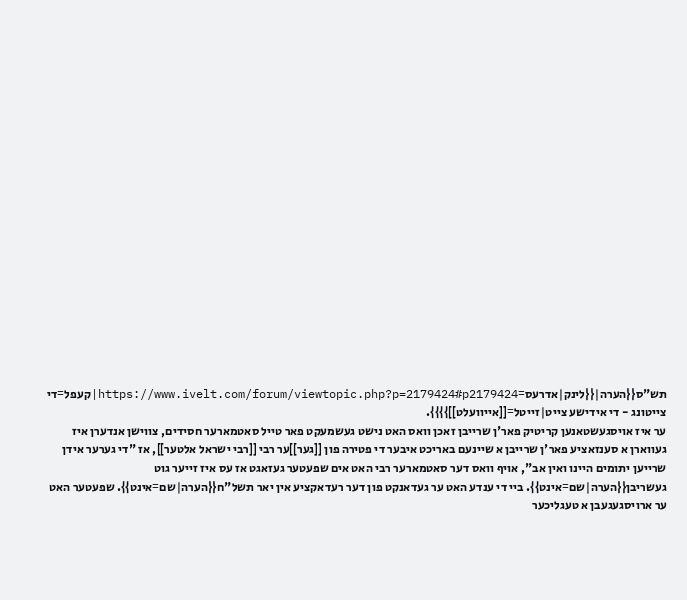תש"ס{{הערה|{{לינק|אדרעס=https://www.ivelt.com/forum/viewtopic.php?p=2179424#p2179424|קעפל=די צייטונג - די אידישע צייט|זייטל=[[אייוועלט]]}}}}.
ער איז אויסגעשטאנען קריטיק פאר'ן שרייבן זאכן וואס האט נישט געשמעקט פאר טייל סאטמארער חסידים, צווישן אנדערן איז געווארן א סענזאציע פאר'ן שרייבן א שיינעם באריכט איבער די פטירה פון [[גער]]ער רבי [[רבי ישראל אלטער]], אז "די גערער אידן שרייען יתומים היינו ואין אב", אויף וואס דער סאטמארער רבי האט אים שפעטער געזאגט אז עס איז זייער גוט געשריבן{{הערה|שם=אינט}}. ביי די ענדע האט ער געדאנקט פון דער רעדאקציע אין יאר תשל"ח{{הערה|שם=אינט}}. שפעטער האט ער ארויסגעגעבן א טעגליכער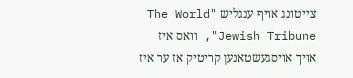צייטונג אויף ענגליש "The World Jewish Tribune", וואס איז אויך אויסגעשטאנען קריטיק אז ער איז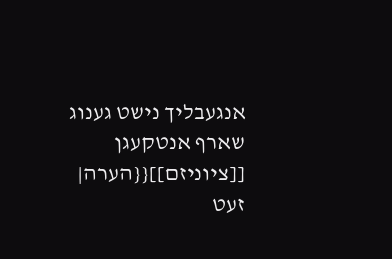אנגעבליך נישט גענוג שארף אנטקעגן [[ציוניזם]]{{הערה| זעט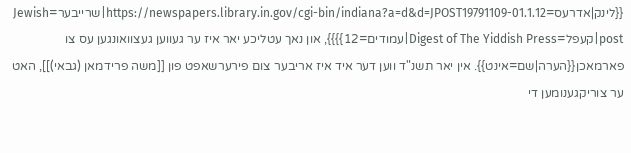{{לינק|אדרעס=https://newspapers.library.in.gov/cgi-bin/indiana?a=d&d=JPOST19791109-01.1.12|שרייבער=Jewish post|קעפל=Digest of The Yiddish Press|עמודים=12}}}}, און נאך עטליכע יאר איז ער געווען געצוואונגען עס צו פארמאכן{{הערה|שם=אינט}}. אין יאר תשנ"ד ווען דער איד איז אריבער צום פירערשאפט פון [[משה פרידמאן (גבאי)]], האט ער צוריקגענומען די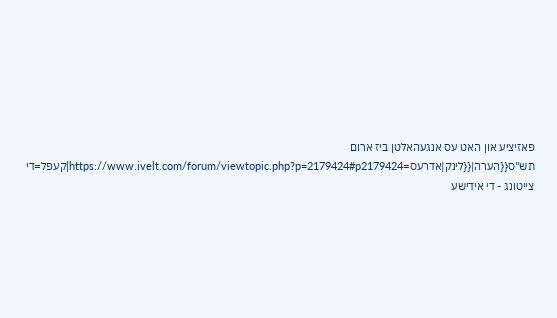פאזיציע און האט עס אנגעהאלטן ביז ארום תש"ס{{הערה|{{לינק|אדרעס=https://www.ivelt.com/forum/viewtopic.php?p=2179424#p2179424|קעפל=די צייטונג - די אידישע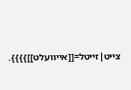צייט|זייטל=[[אייוועלט]]}}}}.